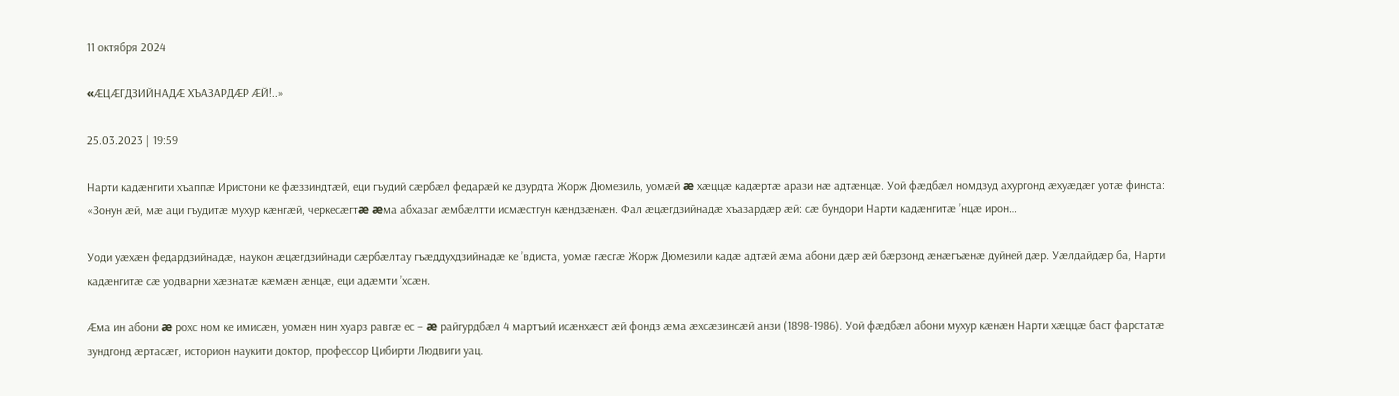11 октября 2024

«ÆЦÆГДЗИЙНАДÆ ХЪАЗАРДÆР ÆЙ!..»

25.03.2023 | 19:59

Нарти кадæнгити хъаппæ Иристони ке фæззиндтæй, еци гъудий сæрбæл федарæй ке дзурдта Жорж Дюмезиль, уомæй æ хæццæ кадæртæ арази нæ адтæнцæ. Уой фæдбæл номдзуд ахургонд æхуæдæг уотæ финста: «Зонун æй, мæ аци гъудитæ мухур кæнгæй, черкесæгтæ æма абхазаг æмбæлтти исмæстгун кæндзæнæн. Фал æцæгдзийнадæ хъазардæр æй: сæ бундори Нарти кадæнгитæ ’нцæ ирон…

Уоди уæхæн федардзийнадæ, наукон æцæгдзийнади сæрбæлтау гъæддухдзийнадæ ке ’вдиста, уомæ гæсгæ Жорж Дюмезили кадæ адтæй æма абони дæр æй бæрзонд æнæгъæнæ дуйней дæр. Уæлдайдæр ба, Нарти кадæнгитæ сæ уодварни хæзнатæ кæмæн æнцæ, еци адæмти ’хсæн.

Æма ин абони æ рохс ном ке имисæн, уомæн нин хуарз равгæ ес – æ райгурдбæл 4 мартъий исæнхæст æй фондз æма æхсæзинсæй анзи (1898-1986). Уой фæдбæл абони мухур кæнæн Нарти хæццæ баст фарстатæ зундгонд æртасæг, историон наукити доктор, профессор Цибирти Людвиги уац.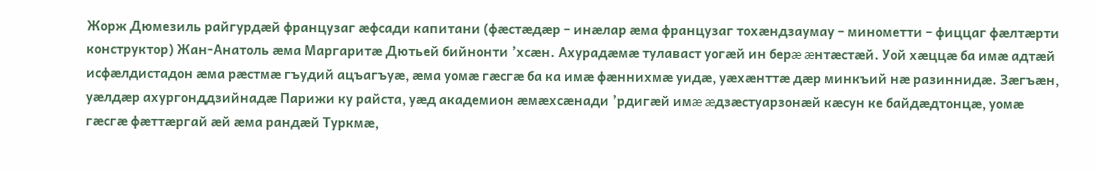Жорж Дюмезиль райгурдæй французаг æфсади капитани (фæстæдæр – инæлар æма французаг тохæндзаумау – минометти – фиццаг фæлтæрти конструктор) Жан-Анатоль æма Маргаритæ Дютьей бийнонти ’хсæн. Ахурадæмæ тулаваст уогæй ин берæ æнтæстæй. Уой хæццæ ба имæ адтæй исфæлдистадон æма рæстмæ гъудий ацъагъуæ, æма уомæ гæсгæ ба ка имæ фæннихмæ уидæ, уæхæнттæ дæр минкъий нæ разиннидæ. Зæгъæн, уæлдæр ахургонддзийнадæ Парижи ку райста, уæд академион æмæхсæнади ’рдигæй имæ æдзæстуарзонæй кæсун ке байдæдтонцæ, уомæ гæсгæ фæттæргай æй æма рандæй Туркмæ,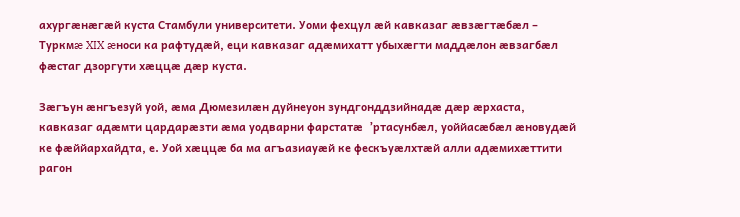ахургæнæгæй куста Стамбули университети. Уоми фехцул æй кавказаг æвзæгтæбæл – Туркмæ XIX æноси ка рафтудæй, еци кавказаг адæмихатт убыхæгти маддæлон æвзагбæл фæстаг дзоргути хæццæ дæр куста.

Зæгъун æнгъезуй уой, æма Дюмезилæн дуйнеуон зундгонддзийнадæ дæр æрхаста, кавказаг адæмти цардарæзти æма уодварни фарстатæ  ’ртасунбæл, уоййасæбæл æновудæй ке фæййархайдта, е. Уой хæццæ ба ма агъазиауæй ке фескъуæлхтæй алли адæмихæттити рагон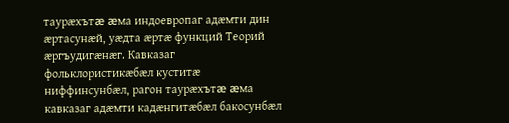таурæхътæ æма индоевропаг адæмти дин æртасунæй, уæдта æртæ функций Теорий æргъудигæнæг. Кавказаг фольклористикæбæл куститæ ниффинсунбæл, рагон таурæхътæ æма кавказаг адæмти кадæнгитæбæл бакосунбæл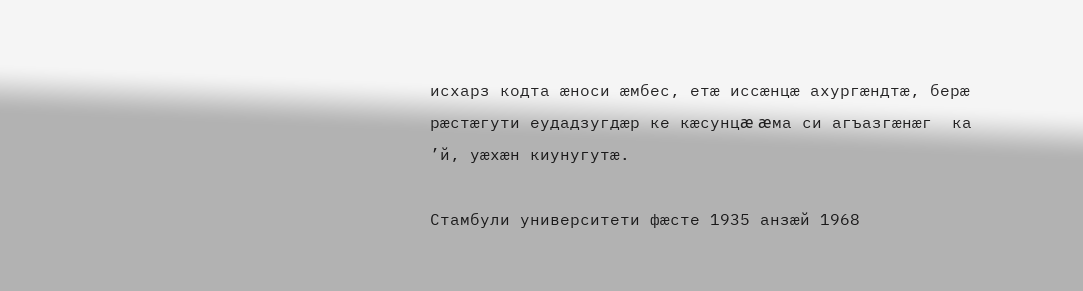исхарз кодта æноси æмбес, етæ иссæнцæ ахургæндтæ, берæ рæстæгути еудадзугдæр ке кæсунцæ æма си агъазгæнæг  ка ’й, уæхæн киунугутæ.

Стамбули университети фæсте 1935 анзæй 1968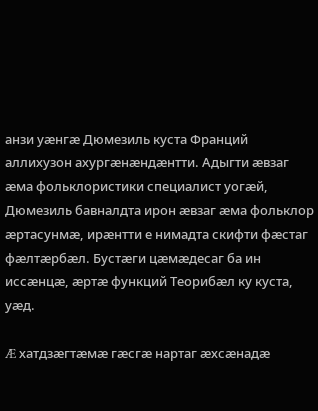анзи уæнгæ Дюмезиль куста Франций аллихузон ахургæнæндæнтти. Адыгти æвзаг æма фольклористики специалист уогæй, Дюмезиль бавналдта ирон æвзаг æма фольклор æртасунмæ, ирæнтти е нимадта скифти фæстаг фæлтæрбæл. Бустæги цæмæдесаг ба ин иссæнцæ, æртæ функций Теорибæл ку куста, уæд.

Æ хатдзæгтæмæ гæсгæ нартаг æхсæнадæ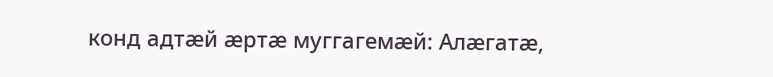конд адтæй æртæ муггагемæй: Алæгатæ,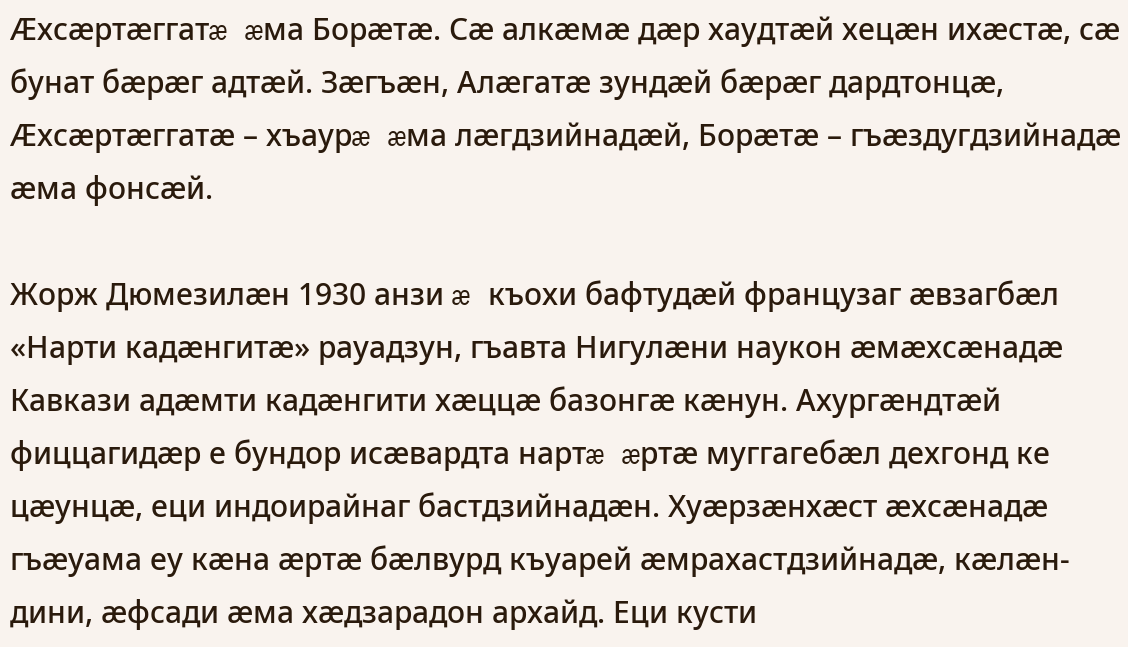Æхсæртæггатæ æма Борæтæ. Сæ алкæмæ дæр хаудтæй хецæн ихæстæ, сæ бунат бæрæг адтæй. Зæгъæн, Алæгатæ зундæй бæрæг дардтонцæ, Æхсæртæггатæ – хъаурæ æма лæгдзийнадæй, Борæтæ – гъæздугдзийнадæ æма фонсæй.

Жорж Дюмезилæн 1930 анзи æ къохи бафтудæй французаг æвзагбæл «Нарти кадæнгитæ» рауадзун, гъавта Нигулæни наукон æмæхсæнадæ Кавкази адæмти кадæнгити хæццæ базонгæ кæнун. Ахургæндтæй фиццагидæр е бундор исæвардта нартæ æртæ муггагебæл дехгонд ке цæунцæ, еци индоирайнаг бастдзийнадæн. Хуæрзæнхæст æхсæнадæ гъæуама еу кæна æртæ бæлвурд къуарей æмрахастдзийнадæ, кæлæн-дини, æфсади æма хæдзарадон архайд. Еци кусти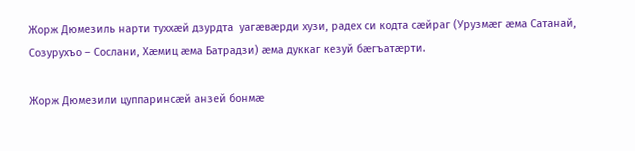Жорж Дюмезиль нарти туххæй дзурдта  уагæвæрди хузи, радех си кодта сæйраг (Урузмæг æма Сатанай, Созурухъо – Сослани, Хæмиц æма Батрадзи) æма дуккаг кезуй бæгъатæрти.

Жорж Дюмезили цуппаринсæй анзей бонмæ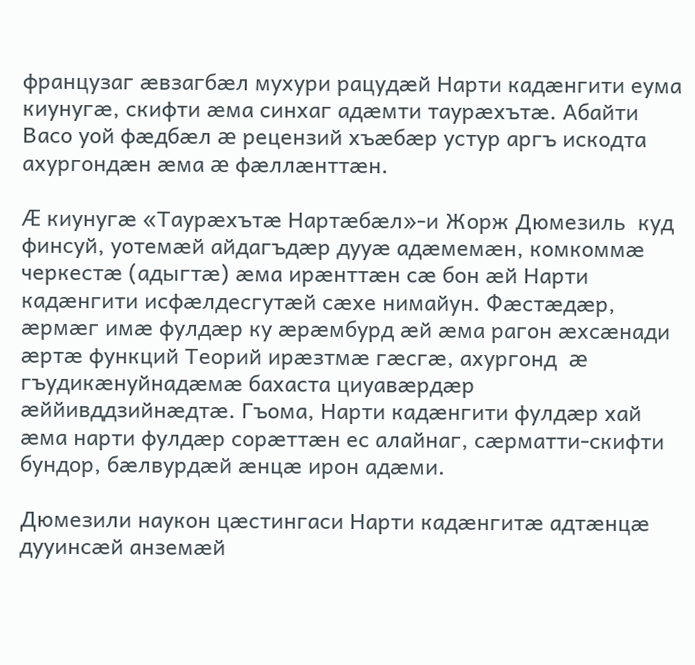французаг æвзагбæл мухури рацудæй Нарти кадæнгити еума киунугæ, скифти æма синхаг адæмти таурæхътæ. Абайти Васо уой фæдбæл æ рецензий хъæбæр устур аргъ искодта ахургондæн æма æ фæллæнттæн.

Æ киунугæ «Таурæхътæ Нартæбæл»-и Жорж Дюмезиль  куд финсуй, уотемæй айдагъдæр дууæ адæмемæн, комкоммæ черкестæ (адыгтæ) æма ирæнттæн сæ бон æй Нарти кадæнгити исфæлдесгутæй сæхе нимайун. Фæстæдæр, æрмæг имæ фулдæр ку æрæмбурд æй æма рагон æхсæнади æртæ функций Теорий ирæзтмæ гæсгæ, ахургонд  æ гъудикæнуйнадæмæ бахаста циуавæрдæр æййивддзийнæдтæ. Гъома, Нарти кадæнгити фулдæр хай æма нарти фулдæр сорæттæн ес алайнаг, сæрматти-скифти бундор, бæлвурдæй æнцæ ирон адæми.

Дюмезили наукон цæстингаси Нарти кадæнгитæ адтæнцæ дууинсæй анземæй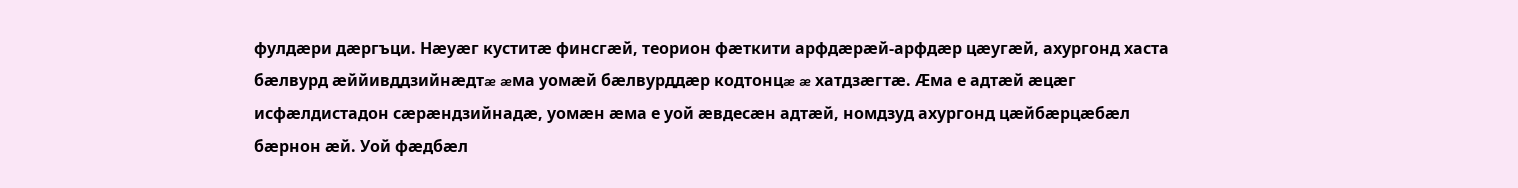фулдæри дæргъци. Нæуæг куститæ финсгæй, теорион фæткити арфдæрæй-арфдæр цæугæй, ахургонд хаста бæлвурд æййивддзийнæдтæ æма уомæй бæлвурддæр кодтонцæ æ хатдзæгтæ. Æма е адтæй æцæг исфæлдистадон сæрæндзийнадæ, уомæн æма е уой æвдесæн адтæй, номдзуд ахургонд цæйбæрцæбæл бæрнон æй. Уой фæдбæл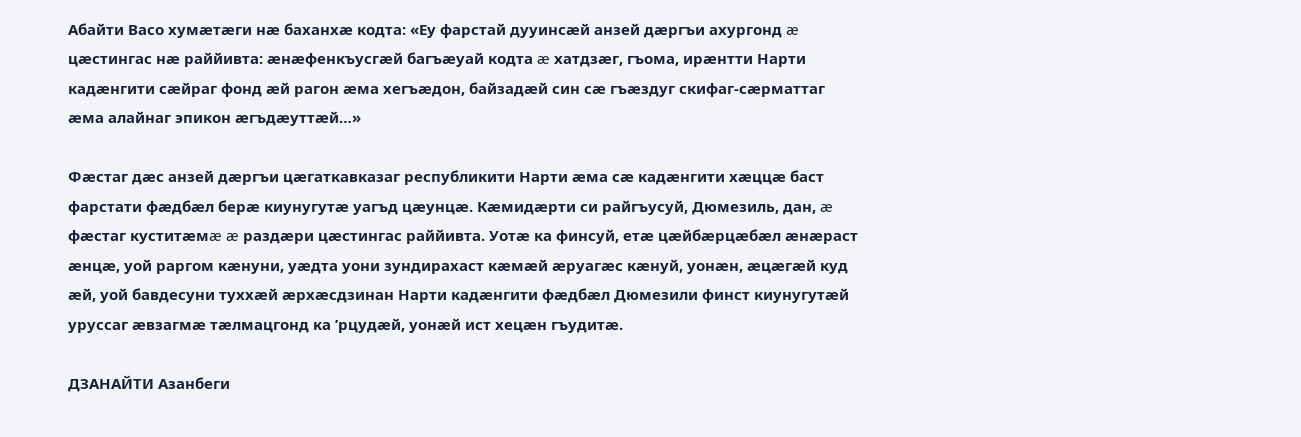Абайти Васо хумæтæги нæ баханхæ кодта: «Еу фарстай дууинсæй анзей дæргъи ахургонд æ цæстингас нæ раййивта: æнæфенкъусгæй багъæуай кодта æ хатдзæг, гъома, ирæнтти Нарти кадæнгити сæйраг фонд æй рагон æма хегъæдон, байзадæй син сæ гъæздуг скифаг-сæрматтаг æма алайнаг эпикон æгъдæуттæй…»

Фæстаг дæс анзей дæргъи цæгаткавказаг республикити Нарти æма сæ кадæнгити хæццæ баст фарстати фæдбæл берæ киунугутæ уагъд цæунцæ. Кæмидæрти си райгъусуй, Дюмезиль, дан, æ фæстаг куститæмæ æ раздæри цæстингас раййивта. Уотæ ка финсуй, етæ цæйбæрцæбæл æнæраст æнцæ, уой раргом кæнуни, уæдта уони зундирахаст кæмæй æруагæс кæнуй, уонæн, æцæгæй куд æй, уой бавдесуни туххæй æрхæсдзинан Нарти кадæнгити фæдбæл Дюмезили финст киунугутæй уруссаг æвзагмæ тæлмацгонд ка ’рцудæй, уонæй ист хецæн гъудитæ.

ДЗАНАЙТИ Азанбеги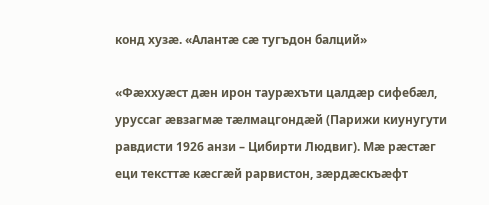конд хузæ. «Алантæ сæ тугъдон балций»

«Фæххуæст дæн ирон таурæхъти цалдæр сифебæл, уруссаг æвзагмæ тæлмацгондæй (Парижи киунугути равдисти 1926 анзи – Цибирти Людвиг). Мæ рæстæг еци тексттæ кæсгæй рарвистон, зæрдæскъæфт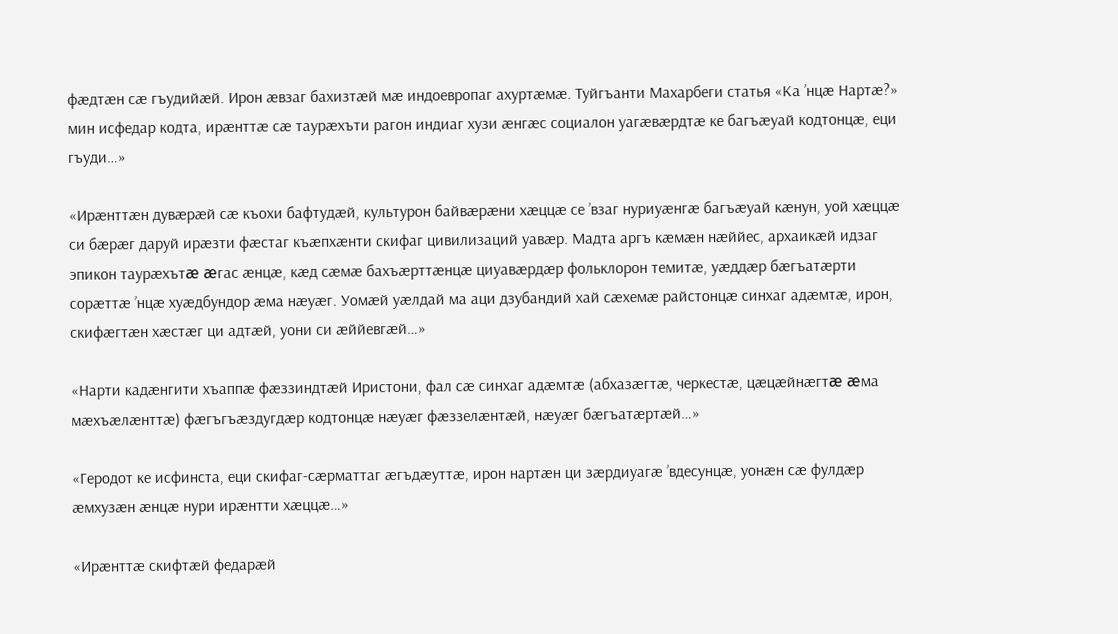фæдтæн сæ гъудийæй. Ирон æвзаг бахизтæй мæ индоевропаг ахуртæмæ. Туйгъанти Махарбеги статья «Ка ’нцæ Нартæ?» мин исфедар кодта, ирæнттæ сæ таурæхъти рагон индиаг хузи æнгæс социалон уагæвæрдтæ ке багъæуай кодтонцæ, еци гъуди…»

«Ирæнттæн дувæрæй сæ къохи бафтудæй, культурон байвæрæни хæццæ се ’взаг нуриуæнгæ багъæуай кæнун, уой хæццæ си бæрæг даруй ирæзти фæстаг къæпхæнти скифаг цивилизаций уавæр. Мадта аргъ кæмæн нæййес, архаикæй идзаг эпикон таурæхътæ æгас æнцæ, кæд сæмæ бахъæрттæнцæ циуавæрдæр фольклорон темитæ, уæддæр бæгъатæрти сорæттæ ’нцæ хуæдбундор æма нæуæг. Уомæй уæлдай ма аци дзубандий хай сæхемæ райстонцæ синхаг адæмтæ, ирон, скифæгтæн хæстæг ци адтæй, уони си æййевгæй…»

«Нарти кадæнгити хъаппæ фæззиндтæй Иристони, фал сæ синхаг адæмтæ (абхазæгтæ, черкестæ, цæцæйнæгтæ æма мæхъæлæнттæ) фæгъгъæздугдæр кодтонцæ нæуæг фæззелæнтæй, нæуæг бæгъатæртæй…»

«Геродот ке исфинста, еци скифаг-сæрматтаг æгъдæуттæ, ирон нартæн ци зæрдиуагæ ’вдесунцæ, уонæн сæ фулдæр æмхузæн æнцæ нури ирæнтти хæццæ…»

«Ирæнттæ скифтæй федарæй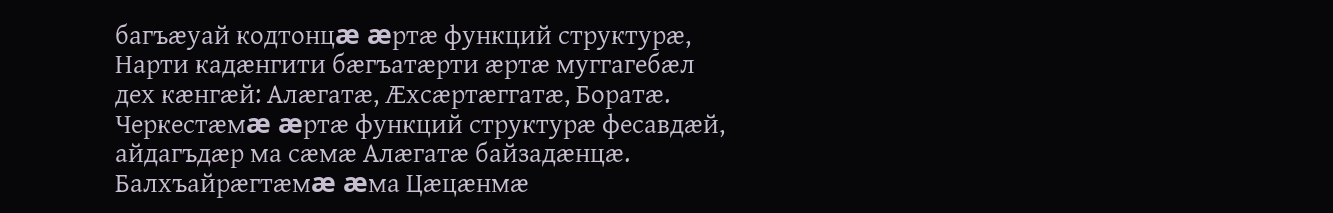багъæуай кодтонцæ æртæ функций структурæ, Нарти кадæнгити бæгъатæрти æртæ муггагебæл дех кæнгæй: Алæгатæ, Æхсæртæггатæ, Боратæ. Черкестæмæ æртæ функций структурæ фесавдæй, айдагъдæр ма сæмæ Алæгатæ байзадæнцæ. Балхъайрæгтæмæ æма Цæцæнмæ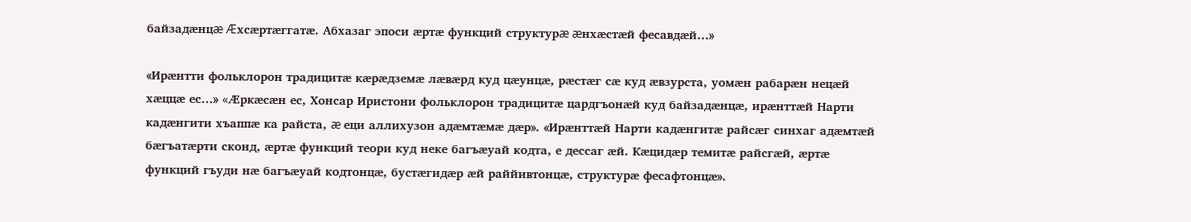байзадæнцæ Æхсæртæггатæ. Абхазаг эпоси æртæ функций структурæ æнхæстæй фесавдæй…»

«Ирæнтти фольклорон традицитæ кæрæдземæ лæвæрд куд цæунцæ, рæстæг сæ куд æвзурста, уомæн рабарæн нецæй хæццæ ес…» «Æркæсæн ес, Хонсар Иристони фольклорон традицитæ цардгъонæй куд байзадæнцæ, ирæнттæй Нарти кадæнгити хъаппæ ка райста, æ еци аллихузон адæмтæмæ дæр». «Ирæнттæй Нарти кадæнгитæ райсæг синхаг адæмтæй бæгъатæрти сконд, æртæ функций теори куд неке багъæуай кодта, е дессаг æй. Кæцидæр темитæ райсгæй, æртæ функций гъуди нæ багъæуай кодтонцæ, бустæгидæр æй раййивтонцæ, структурæ фесафтонцæ».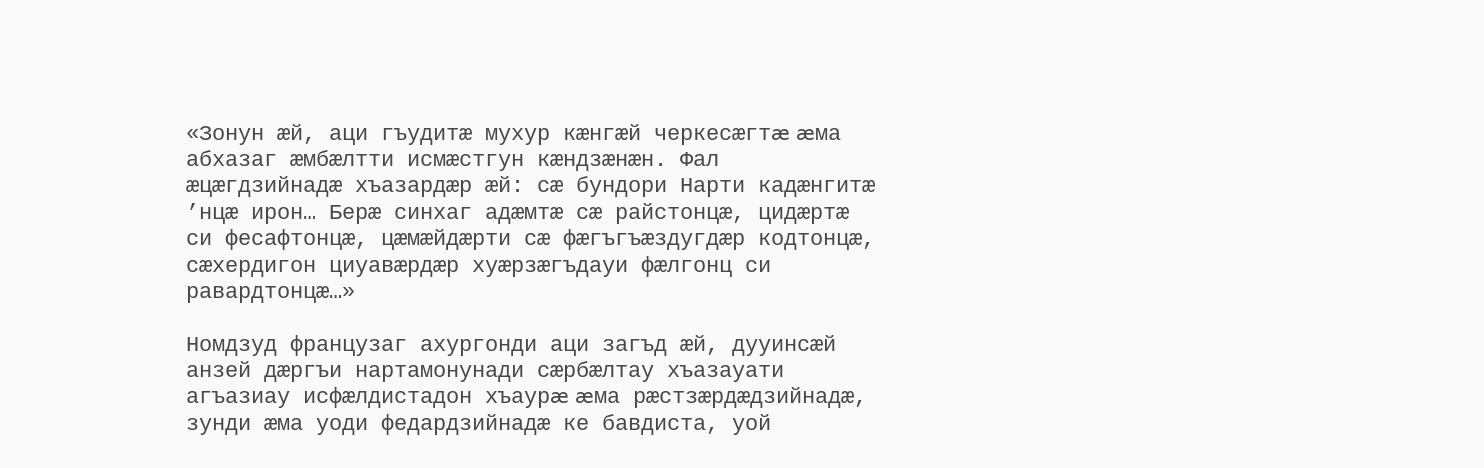«Зонун æй, аци гъудитæ мухур кæнгæй черкесæгтæ æма абхазаг æмбæлтти исмæстгун кæндзæнæн. Фал æцæгдзийнадæ хъазардæр æй: сæ бундори Нарти кадæнгитæ ’нцæ ирон… Берæ синхаг адæмтæ сæ райстонцæ, цидæртæ си фесафтонцæ, цæмæйдæрти сæ фæгъгъæздугдæр кодтонцæ, сæхердигон циуавæрдæр хуæрзæгъдауи фæлгонц си равардтонцæ…»

Номдзуд французаг ахургонди аци загъд æй, дууинсæй анзей дæргъи нартамонунади сæрбæлтау хъазауати агъазиау исфæлдистадон хъаурæ æма рæстзæрдæдзийнадæ, зунди æма уоди федардзийнадæ ке бавдиста, уой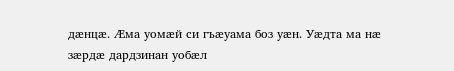дæнцæ. Æма уомæй си гъæуама боз уæн. Уæдта ма нæ зæрдæ дардзинан уобæл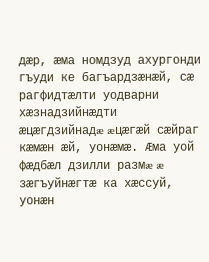дæр, æма номдзуд ахургонди гъуди ке багъардзæнæй, сæ рагфидтæлти уодварни хæзнадзийнæдти æцæгдзийнадæ æцæгæй сæйраг кæмæн æй, уонæмæ. Æма уой фæдбæл дзилли размæ æ зæгъуйнæгтæ ка хæссуй, уонæн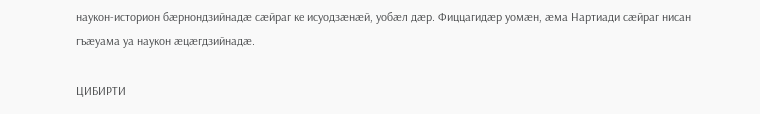наукон-историон бæрнондзийнадæ сæйраг ке исуодзæнæй, уобæл дæр. Фиццагидæр уомæн, æма Нартиади сæйраг нисан гъæуама уа наукон æцæгдзийнадæ.

ЦИБИРТИ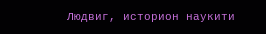Людвиг, историон наукити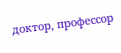доктор, профессор